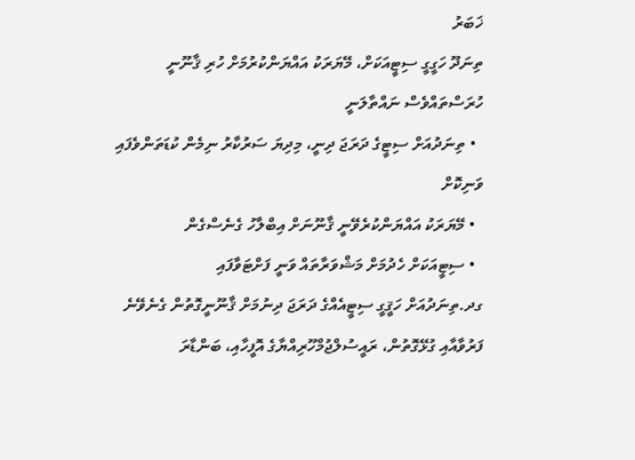ޚަބަރު
ތިނަދޫ ހަގީގީ ސިޓީއަކަށް، މޭޔަރަކު އައްޔަންކުރުމަށް ހުރި ޤާނޫނީ ހުރަސްތައްވެސް ނައްތާލަނީ
  • ތިނަދުއަށް ސިޓީގެ ދަރަޖަ ދިނީ، މިދިޔަ ސަރުކާރު ނިމެން ކުޑަތަންވެފައި ވަނިކޮށް
  • މޭޔަރަކު އައްޔަންކުރެވޭނީ ޤާނޫނަށް އިބްލާހު ގެނެސްގެން
  • ސިޓީއަކަށް ހެދުމަށް މަޝްވަރާތައް ވަނީ ފަށްޓަވާފައި
ގދ.ތިނަދުއަށް ހަޤީގީ ސިޓީއެއްގެ ދަރަޖަ ދިނުމަށް ޤާނޫނީގޮތުން ގެނެވޭނެ ފަރުވާއާއި ގުޅޭގޮތުން، ރައީސުލްޖުމްހޫރިއްޔާގެ އޮފީހާއި، ބަންޑާރަ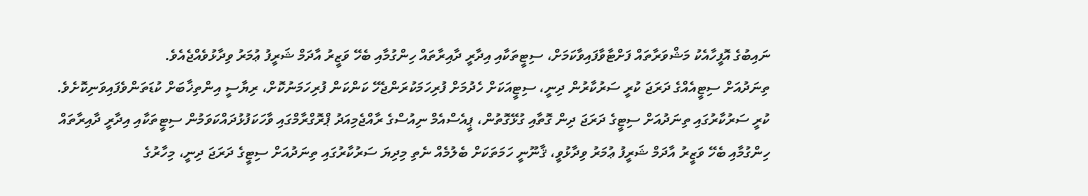ނައިބުގެ އޮފީހާއެކު މަޝްވަރާތައް ފަށްޓާވާފައިވާކަމަށް، ސިޓީތަކާއި އިދާރީ ދާއިރާތައް ހިންގުމާއި ބެހޭ ވަޒީރު އާދަމް ޝަރީފު ޢުމަރު ވިދާޅުވެއްޖެއެވެ.
ތިނަދުއަށް ސިޓީއެއްގެ ދަރަޖަ ކުރީ ސަރުކާރުން ދިނީ، ސިޓީއަކަށް ހެދުމަށް ފުރިހަމަކުރަންޖެހޭ ކަންކަން ފުރިހަމަނުކޮށް، ރިޔާސީ އިންތިޚާބަށް ކުޑަތަންވެފައިވަނިކޮށެވެ.
ކުރީ ސަރުކާރުގައި ތިނަދުއަށް ސިޓީގެ ދަރަޖަ ދިން ގޮތާއި ގުޅޭގޮތުން، ޕީއެސްއެމް ނިއުސްގެ ރާއްޖެމިއަދު ޕްރޮގްރާމްގައި ވާހަކަފުޅުދައްކަވަމުން ސިޓީތަކާއި އިދާރީ ދާއިރާތައް ހިންގުމާއި ބެހޭ ވަޒީރު އާދަމް ޝަރީފު ޢުމަރު ވިދާޅުވީ، ޤާނޫނީ ހަމަތަކަށް ބެލުމެއް ނެތި މިދިޔަ ސަރުކާރުގައި ތިނަދުއަށް ސިޓީގެ ދަރަޖަ ދިނީ، މިހާރުގެ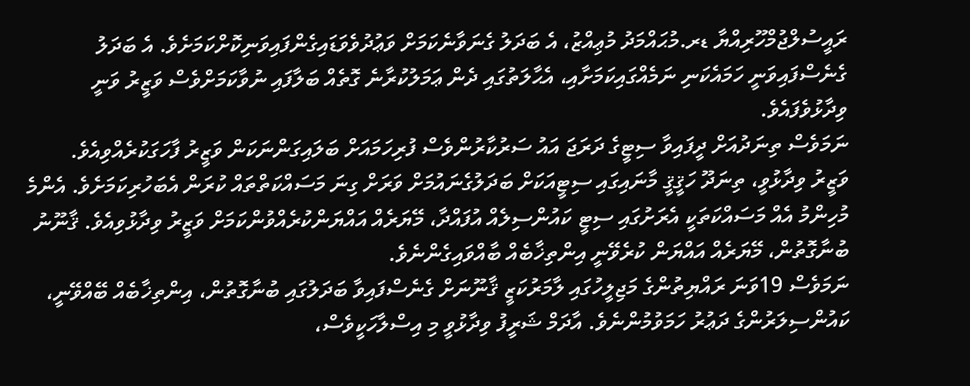ރައީސުލްޖުމްހޫރިއްޔާ ޑރ.މުޙައްމަދު މުޢިއްޒު، އެ ބަދަލު ގެނަވާނެކަމަށް ވަޢުދުވެވަޑައިގެންފައިވަނިކޮށްކަމަށެވެ. އެ ބަދަލު ގެނެސްފައިވަނީ ހަމައެކަނި ނަމެއްގައިކަމަށާއި، އެޙާލަތުގައި ދެން ޢަމަލުކުރާނެ ގޮތެއް ބަލާފައި ނުވާކަމަށްވެސް ވަޒީރު ވަނީ ވިދާޅުވެފައެވެ.
ނަމަވެސް ތިނަދުއަށް ދީފައިވާ ސިޓީގެ ދަރަޖަ އައު ސަރުކާރުންވެސް ފުރިހަމައަށް ބަލައިގަންނަކަން ވަޒީރު ފާހަގަކުރެއްވިއެވެ.
ވަޒީރު ވިދާޅުވީ، ތިނަދޫ ހަޤީޤީ މާނައިގައި ސިޓީއަކަށް ބަދަލުގެނައުމަށް ވަރަށް ގިނަ މަސައްކަތްތައް ކުރަން އެބަހުރިކަމަށެވެ. އެންމެ މުހިންމު އެއް މަސައްކަތަކީ އެރަށުގައި ސިޓީ ކައުންސިލެއް އުފައްދާ، މޭޔަރެއް އައްޔަންކުރެއްވުންކަމަށް ވަޒީރު ވިދާޅުވިއެވެ. ޤާނޫނު ބުނާގޮތުން، މޭޔަރެއް އައްޔަން ކުރެވޭނީ އިންތިޚާބެއް ބާއްވައިގެންނެވެ.
ނަމަވެސް 19ވަނަ ރައްޔިތުންގެ މަޖިލީހުގައި ލާމަރުކަޒީ ޤާނޫނަށް ގެނެސްފައިވާ ބަދަލުގައި ބުނާގޮތުން، އިންތިޚާބެއް ބޭއްވޭނީ، ކައުންސިލަރުންގެ ދަޢުރު ހަމަވުމުންނެވެ. އާދަމް ޝަރީފު ވިދާޅުވީ މި އިސްލާހަކީވެސް،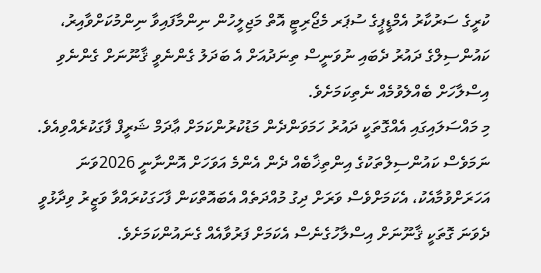ކުރީގެ ސަރުކާރު އެމްޑީޕީގެ ސުޕަރ މެޖޯރިޓީ އޮތް މަޖިލީހުން ނިންމާފައިވާ ނިންމުކަށްވާއިރު، ކައުންސިލްގެ ދައުރު ދެބައި ނުވަނީސް ތިނަދުއަށް އެ ބަދަލު ގެންނެވީ ޤާނޫނަށް ގެންނެވި އިސްލާހަށް ބެއްލެވުމެއް ނެތިކަމަށެވެ.
މި މައްސަލައިގައި އެއްގޮތަކީ ދައުރު ހަމަވަންދެން މަޑުކުރުންކަމަށް ޢާދަމް ޝަރީފް ފާގަކުރެއްވިއެވެ. ނަމަވެސް ކައުންސިލްތަކުގެ އިންތިޚާބެއް ދެން އެންމެ އަވަހަށް އޮންނާނީ 2026ވަނަ އަހަރަށްވުމާއެކު، އެކަމަށްވެސް ވަރަށް ދިގު މުއްދަތެއް އެބައޮތްކަން ފާހަގަކުރައްވާ ވަޒީރު ވިދާޅުވީ ދެވަނަ ގޮތަކީ ޤާނޫނަށް އިސްލާހުގެނެސް އެކަމަށް ފަރުވާއެއް ގެނައުންކަމަށެވެ.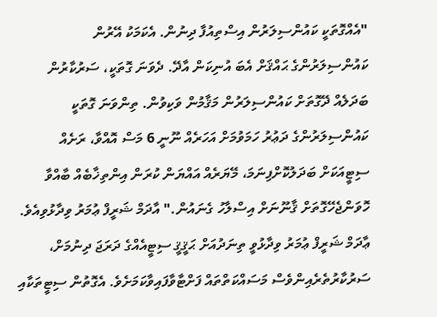"އެއްގޮތަކީ ކައުންސިލަރުން އިސްތިއުފާ ދިނުން. އެކަމަކު އޭރުން ކައުންސިލަރުންގެ ޙައްޤަށް އެބަ އުނިކަން އާދޭ. ދެވަނަ ގޮތަކީ، ސަރުކާރުން ބަދަލެއް ދޭގޮތަށް ކައުންސިލަރުން މަޤާމުން ވަކިވުން. ތިންވަނަ ގޮތަކީ ކައުންސިލަރުންގެ ދަޢުރު ހަމަވުމަށް އަހަރެއް ނޫނީ 6 މަސް އޮއްވާ، ރަށެއް ސިޓީއަކަށް ބަދަލުކޮށްފިނަމަ، މޭޔަރެއް އައްޔަން ކުރަން އިންތިޚާބެއް ބާއްވާ ހޮވަންޖެހޭގޮތަށް ޤާނޫނަށް އިސްލާހު ގެނައުން." އާދަމް ޝަރީފް ޢުމަރު ވިދާޅުވިއެވެ.
ޢާދަމް ޝަރީފް ޢުމަރު ވިދާޅުވީ ތިނަދުއަށް ޙަޤީޤީ ސިޓީއެއްގެ ދަރަޖަ ދިނުމަށް، ސަރުކާރުތެރެއިންވެސް މަސައްކަތްތައް ފަށްޓާވާފައިވާކަމަށެވެ. އެގޮތުން ސިޓީތަކާއި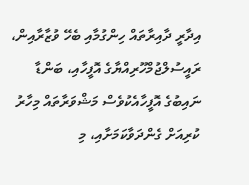އިދާރީ ދާއިރާތައް ހިންގުމާއި ބެހޭ ވުޒާރާއިން، ރައީސުލްޖުމްހޫރިއްޔާގެ އޮފީހާއި، ބަންޑާ ނައިބުގެ އޮފީހާއެކުވެސް މަޝްވަރާތައް މިހާރު ކުރިއަށް ގެންދަވާކަމަށާއި، މި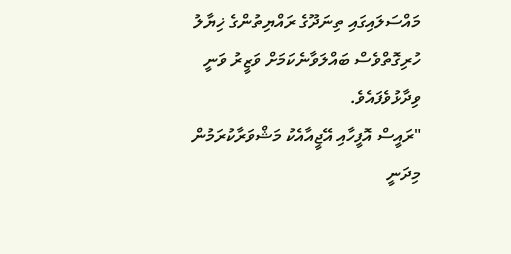މައްސަލައިގައި ތިނަދޫގެ ރައްޔިތުންގެ ޚިޔާލު ހުރިގޮތްވެސް ބައްލަވާނެކަމަށް ވަޒީރު ވަނީ ވިދާޅުވެފައެވެ.
"ރައީސް އޮފީހާއި އޭޖީއާއެކު މަޝްވަރާކުރަމުން މިދަނީ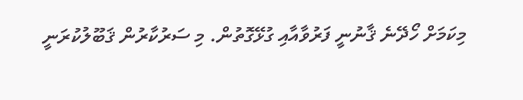މިކަމަށް ހޯދޭނެ ޤާނުނީ ފަރުވާއާއި ގުޅޭގޮތުން. މި ސަރުކާރުން ޤަބޫލުކުރަނީ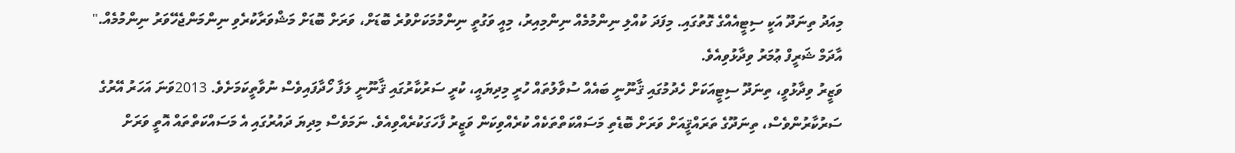މިއަދު ތިނަދޫ އަކީ ސިޓީއެއްގެ ގޮތުގައި. މިފަދަ ކުއްލި ނިންމުމެއް ނިންމިއިރު، މިއީ ވަގުތީ ނިންމުމަކަށްވުރެ ބޮޑަށް، ވަރަށް ބޮޑަށް މަޝްވަރާކުރެވި ނިންމަންޖެހޭވަރު ނިންމުމެއް." އާދަމް ޝަރީފް ޢުމަރު ވިދާޅުވިއެވެ.
ވަޒީރު ވިދާޅުވީ، ތިނަދޫ ސިޓީއަކަށް ހެދުމުގައި ޤާނޫނީ ބައެއް ސުވާލުތައް ހުރީ މިދިޔައީ، ކުރީ ސަރުކާރުގައި ޤާނޫނީ ލަފާ ހޯދާފައިވެސް ނުވާތީކަމަށެވެ. 2013ވަނަ އަހަރު އޭރުގެ ސަރުކާރުންވެސް، ތިނަދޫގެ ތަރައްޤީއަށް ވަރަށް ބޮޑެތި މަސައްކަތްތަކެއް ކުރެއްވިކަން ވަޒީރު ފާހަގަކުރެއްވިއެވެ. ނަމަވެސް މިދިޔަ ދައުރުގައި އެ މަސައްކަތްތައް އޮތީ ވަރަށް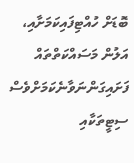ބޮޑަށް ހުއްޓިފައިކަމަށާއި، އަލުން މަސައްކަތްތައް ފަށައިގަންނަވާނެކަމަށްވެސް ސިޓީތަކާއި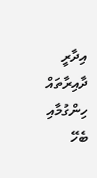އިދާރީ ދާއިރާތައް ހިންގުމާއި ބެހޭ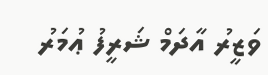ވަޒީރު އާދަމް ޝަރީފު ޢުމަރު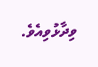ވިދާޅުވިއެވެ.